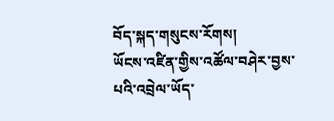བོད་སྐད་གསུངས་རོགས།
ཡོངས་འཛིན་གྱིས་འཚོལ་བཤེར་བྱས་པའི་འབྲེལ་ཡོད་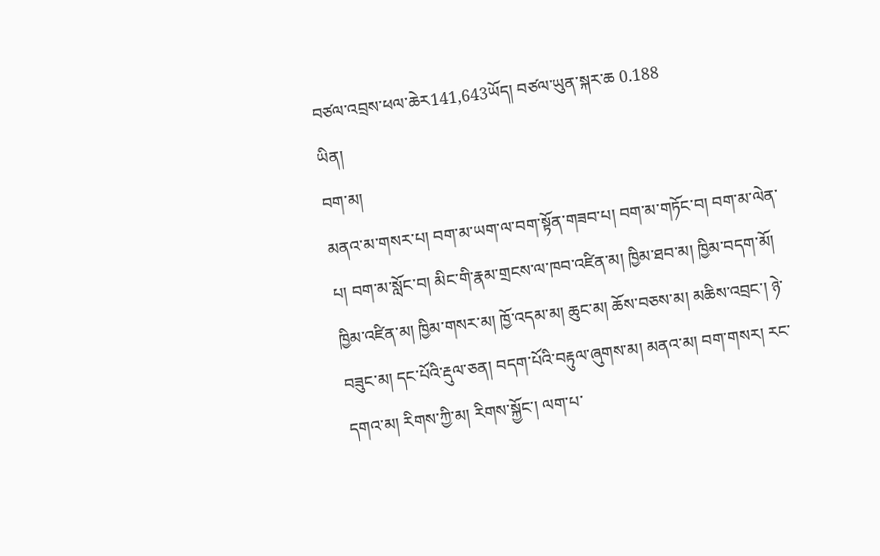བཙལ་འབྲས་ཕལ་ཆེར141,643ཡོད། བཙལ་ཡུན་སྐར་ཆ 0.188
ཡིན།
བག་མ།
མནའ་མ་གསར་པ། བག་མ་ཡག་ལ་བག་སྟོན་གཟབ་པ། བག་མ་གཏོང་བ། བག་མ་ལེན་པ། བག་མ་སློང་བ། མིང་གི་རྣམ་གྲངས་ལ་ཁབ་འཛིན་མ། ཁྱིམ་ཐབ་མ། ཁྱིམ་བདག་མོ། ཁྱིམ་འཛིན་མ། ཁྱིམ་གསར་མ། ཁྱོ་འདམ་མ། ཆུང་མ། ཆོས་བཅས་མ། མཆིས་འབྲང་། ཉེ་བཟུང་མ། དང་པོའི་རྡུལ་ཅན། བདག་པོའི་བརྟུལ་ཞུགས་མ། མནའ་མ། བག་གསར། རང་དགའ་མ། རིགས་ཀྱི་མ། རིགས་སྐྱོང་། ལག་པ་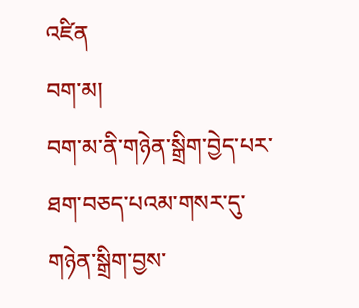འཛིན
བག་མ།
བག་མ་ནི་གཉེན་སྒྲིག་བྱེད་པར་ཐག་བཅད་པའམ་གསར་དུ་གཉེན་སྒྲིག་བྱས་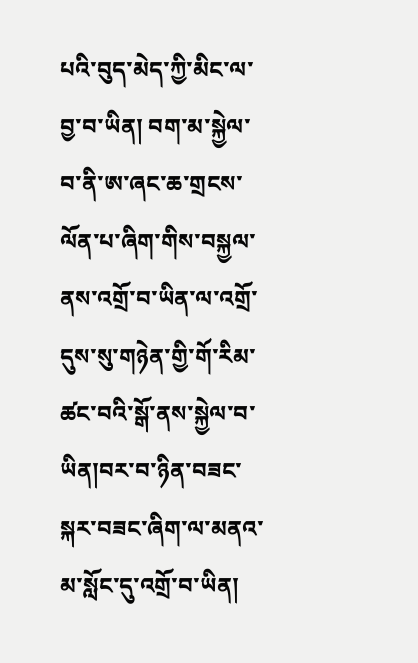པའི་བུད་མེད་ཀྱི་མིང་ལ་བྱ་བ་ཡིན། བག་མ་སྐྱེལ་བ་ནི་ཨ་ཞང་ཆ་གྲངས་ལོན་པ་ཞིག་གིས་བསྐྱལ་ནས་འགྲོ་བ་ཡིན་ལ་འགྲོ་དུས་སུ་གཉེན་གྱི་གོ་རིམ་ཚང་བའི་སྒོ་ནས་སྐྱེལ་བ་ཡིན།བར་བ་ཉིན་བཟང་སྐར་བཟང་ཞིག་ལ་མནའ་མ་སློང་དུ་འགྲོ་བ་ཡིན།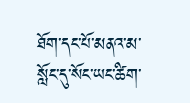ཐོག་དང་པོ་མནའ་མ་སློང་དུ་སོང་ཡང་ཚིག་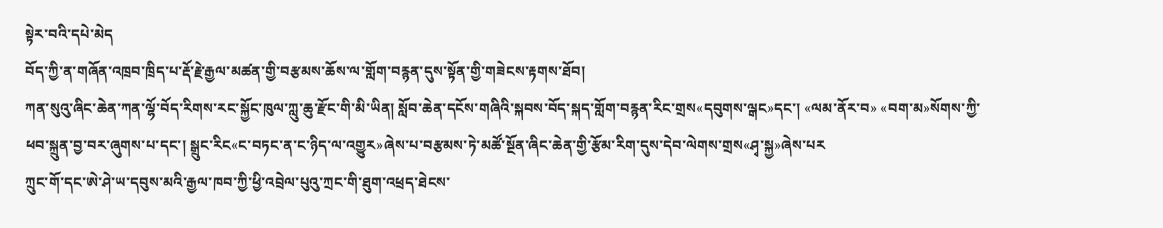སྟེར་བའི་དཔེ་མེད
བོད་ཀྱི་ན་གཞོན་འཁྲབ་ཁྲིད་པ་རྡོ་རྗེ་རྒྱལ་མཚན་གྱི་བརྩམས་ཆོས་ལ་གློག་བརྙན་དུས་སྟོན་གྱི་གཟེངས་རྟགས་ཐོབ།
ཀན་སུའུ་ཞིང་ཆེན་ཀན་ལྷོ་བོད་རིགས་རང་སྐྱོང་ཁུལ་ཀླུ་ཆུ་རྫོང་གི་མི་ཡིན། སློབ་ཆེན་དངོས་གཞིའི་སྐབས་བོད་སྐད་གློག་བརྙན་རིང་གྲས«དབུགས་ལྒང»དང་། «ལམ་ནོར་བ» «བག་མ»སོགས་ཀྱི་ཕབ་སྐྲུན་བྱ་བར་ཞུགས་པ་དང་། སྒྲུང་རིང«ང་བཏང་ན་ང་ཉིད་ལ་འགྱུར»ཞེས་པ་བརྩམས་ཏེ་མཚོ་སྔོན་ཞིང་ཆེན་གྱི་རྩོམ་རིག་དུས་དེབ་ལེགས་གྲས«ཤྭ་སྐྱ»ཞེས་པར
ཀྲུང་གོ་དང་ཨེ་ཤེ་ཡ་དབུས་མའི་རྒྱལ་ཁབ་ཀྱི་ཕྱི་འབྲེལ་པུའུ་ཀྲང་གི་ཐུག་འཕྲད་ཐེངས་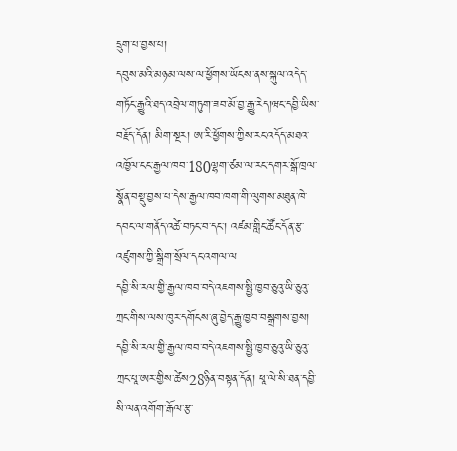དྲུག་པ་བྱས་པ།
དབུས་མའི་མཉམ་ལས་ལ་ཕྱོགས་ཡོངས་ནས་སྐུལ་འདེད་གཏོང་རྒྱུའི་ཐད་འབྲེལ་གཏུག་ཟབ་མོ་བྱ་རྒྱུ་རེད།ཝང་དབྱི་ཡིས་བརྗོད་དོན། མིག་སྔར། ཨ་རི་ཕྱོགས་ཀྱིས་རང་འདོད་མཐའ་འཁྱོལ་ངང་རྒྱལ་ཁབ་180ལྷག་ཙམ་ལ་རང་དགར་སྒོ་ཁྲལ་སྣོན་བསྡུ་བྱས་པ་དེས་རྒྱལ་ཁབ་ཁག་གི་ལུགས་མཐུན་ཁེ་དབང་ལ་གནོད་འཚེ་བཏང་བ་དང་། འཛམ་གླིང་ཚོང་དོན་རྩ་འཛུགས་ཀྱི་སྒྲིག་སྲོལ་དང་འགལ་ལ
དབྱི་སི་རལ་གྱི་རྒྱལ་ཁབ་བདེ་འཇགས་སྤྱི་ཁྱབ་ཅུའུ་ཡི་ཅུའུ་ཀྲང་གིས་ལས་ཁུར་དགོངས་ཞུ་བྱེད་རྒྱུ་ཁྱབ་བསྒྲགས་བྱས།
དབྱི་སི་རལ་གྱི་རྒྱལ་ཁབ་བདེ་འཇགས་སྤྱི་ཁྱབ་ཅུའུ་ཡི་ཅུའུ་ཀྲང་པཱ་ཨར་གྱིས་ཚེས28ཉིན་བསྟན་དོན། ཕཱ་ལེ་སི་ཐན་དབྱི་སི་ལན་འགོག་རྒོལ་རྩ་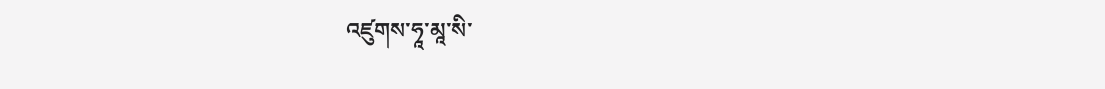འཛུགས་ཧཱ་མཱ་སི་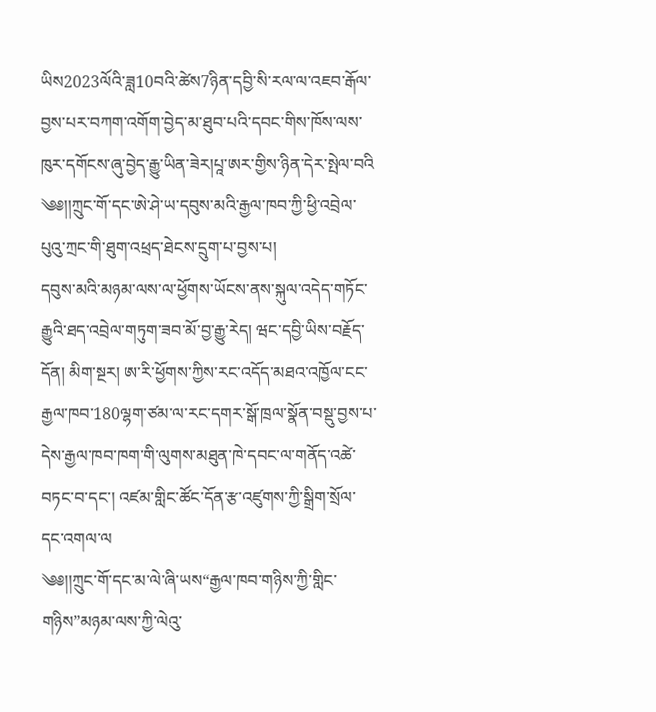ཡིས2023ལོའི་ཟླ10བའི་ཚེས7ཉིན་དབྱི་སི་རལ་ལ་འཇབ་རྒོལ་བྱས་པར་བཀག་འགོག་བྱེད་མ་ཐུབ་པའི་དབང་གིས་ཁོས་ལས་ཁུར་དགོངས་ཞུ་བྱེད་རྒྱུ་ཡིན་ཟེར།པཱ་ཨར་གྱིས་ཉིན་དེར་སྤེལ་བའི
༄༅།།ཀྲུང་གོ་དང་ཨེ་ཤེ་ཡ་དབུས་མའི་རྒྱལ་ཁབ་ཀྱི་ཕྱི་འབྲེལ་པུའུ་ཀྲང་གི་ཐུག་འཕྲད་ཐེངས་དྲུག་པ་བྱས་པ།
དབུས་མའི་མཉམ་ལས་ལ་ཕྱོགས་ཡོངས་ནས་སྐུལ་འདེད་གཏོང་རྒྱུའི་ཐད་འབྲེལ་གཏུག་ཟབ་མོ་བྱ་རྒྱུ་རེད། ཝང་དབྱི་ཡིས་བརྗོད་དོན། མིག་སྔར། ཨ་རི་ཕྱོགས་ཀྱིས་རང་འདོད་མཐའ་འཁྱོལ་ངང་རྒྱལ་ཁབ་180ལྷག་ཙམ་ལ་རང་དགར་སྒོ་ཁྲལ་སྣོན་བསྡུ་བྱས་པ་དེས་རྒྱལ་ཁབ་ཁག་གི་ལུགས་མཐུན་ཁེ་དབང་ལ་གནོད་འཚེ་བཏང་བ་དང་། འཛམ་གླིང་ཚོང་དོན་རྩ་འཛུགས་ཀྱི་སྒྲིག་སྲོལ་དང་འགལ་ལ
༄༅།།ཀྲུང་གོ་དང་མ་ལེ་ཞི་ཡས“རྒྱལ་ཁབ་གཉིས་ཀྱི་གླིང་གཉིས”མཉམ་ལས་ཀྱི་ལེའུ་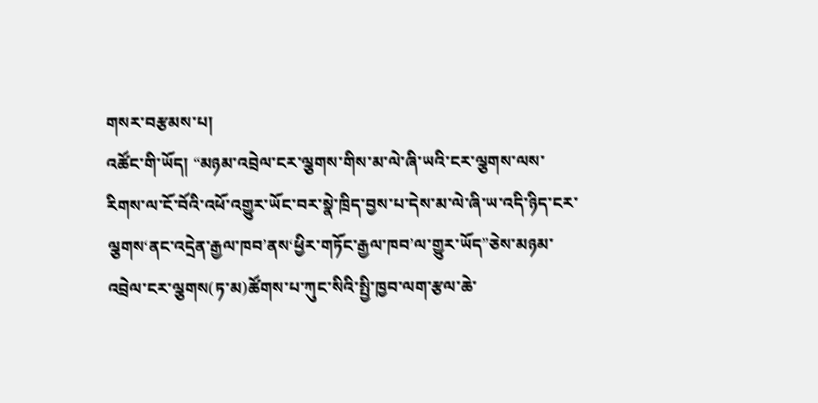གསར་བརྩམས་པ།
འཚོང་གི་ཡོད། “མཉམ་འབྲེལ་ངར་ལྕགས་གིས་མ་ལེ་ཞི་ཡའི་ངར་ལྕགས་ལས་རིགས་ལ་ངོ་བོའི་འཕོ་འགྱུར་ཡོང་བར་སྣེ་ཁྲིད་བྱས་པ་དེས་མ་ལེ་ཞི་ཡ་འདི་ཉིད་ངར་ལྕགས‘ནང་འདྲེན་རྒྱལ་ཁབ’ནས‘ཕྱིར་གཏོང་རྒྱལ་ཁབ’ལ་གྱུར་ཡོད”ཅེས་མཉམ་འབྲེལ་ངར་ལྕགས(ཏ་མ)ཚོགས་པ་ཀུང་སིའི་སྤྱི་ཁྱབ་ལག་རྩལ་ཆེ་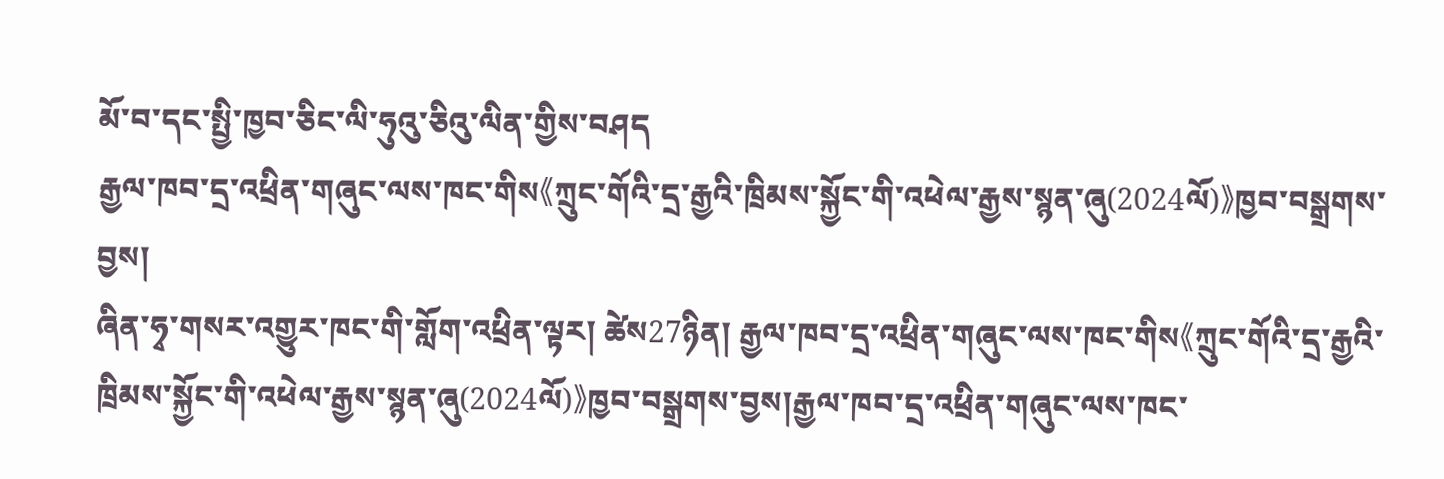མོ་བ་དང་སྤྱི་ཁྱབ་ཅིང་ལི་ཧུའུ་ཅིའུ་ལིན་གྱིས་བཤད
རྒྱལ་ཁབ་དྲ་འཕྲིན་གཞུང་ལས་ཁང་གིས《ཀྲུང་གོའི་དྲ་རྒྱའི་ཁྲིམས་སྐྱོང་གི་འཕེལ་རྒྱས་སྙན་ཞུ(2024ལོ)》ཁྱབ་བསྒྲགས་བྱས།
ཞིན་ཧྭ་གསར་འགྱུར་ཁང་གི་གློག་འཕྲིན་ལྟར། ཚེས27ཉིན། རྒྱལ་ཁབ་དྲ་འཕྲིན་གཞུང་ལས་ཁང་གིས《ཀྲུང་གོའི་དྲ་རྒྱའི་ཁྲིམས་སྐྱོང་གི་འཕེལ་རྒྱས་སྙན་ཞུ(2024ལོ)》ཁྱབ་བསྒྲགས་བྱས།རྒྱལ་ཁབ་དྲ་འཕྲིན་གཞུང་ལས་ཁང་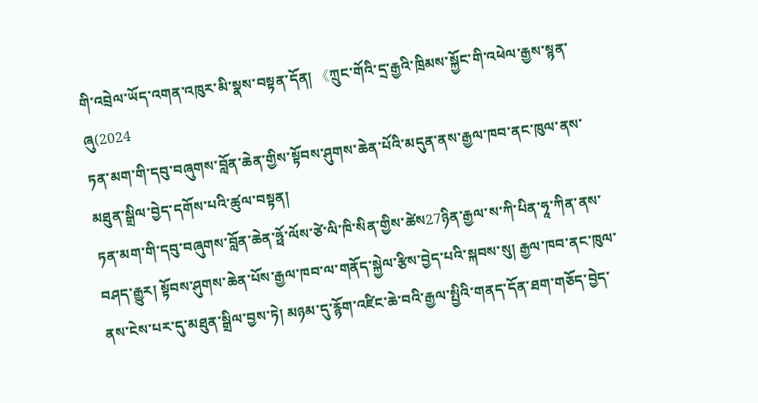གི་འབྲེལ་ཡོད་འགན་འཁུར་མི་སྣས་བསྟན་དོན། 《ཀྲུང་གོའི་དྲ་རྒྱའི་ཁྲིམས་སྐྱོང་གི་འཕེལ་རྒྱས་སྙན་ཞུ(2024
ཏན་མག་གི་དབུ་བཞུགས་བློན་ཆེན་གྱིས་སྟོབས་ཤུགས་ཆེན་པོའི་མདུན་ནས་རྒྱལ་ཁབ་ནང་ཁུལ་ནས་མཐུན་སྒྲིལ་བྱེད་དགོས་པའི་ཚུལ་བསྟན།
ཏན་མག་གི་དབུ་བཞུགས་བློན་ཆེན་ཧྥོ་ལོས་ཙེ་ལི་ཁི་སིན་གྱིས་ཚེས27ཉིན་རྒྱལ་ས་ཀི་པིན་ཧཱ་ཀིན་ནས་བཤད་རྒྱུར། སྟོབས་ཤུགས་ཆེན་པོས་རྒྱལ་ཁབ་ལ་གནོད་སྐྱེལ་རྩིས་བྱེད་པའི་སྐབས་སུ། རྒྱལ་ཁབ་ནང་ཁུལ་ནས་ངེས་པར་དུ་མཐུན་སྒྲིལ་བྱས་ཏེ། མཉམ་དུ་རྙོག་འཛིང་ཆེ་བའི་རྒྱལ་སྤྱིའི་གནད་དོན་ཐག་གཅོད་བྱེད་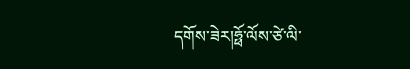དགོས་ཟེར།ཧྥོ་ལོས་ཙེ་ལི་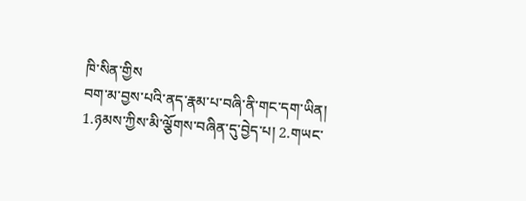ཁི་སིན་གྱིས
བག་མ་བྱས་པའི་ནད་རྣམ་པ་བཞི་ནི་གང་དག་ཡིན།
1.ཉམས་ཀྱིས་མི་ལྕོགས་བཞིན་དུ་བྱེད་པ། 2.གཡང་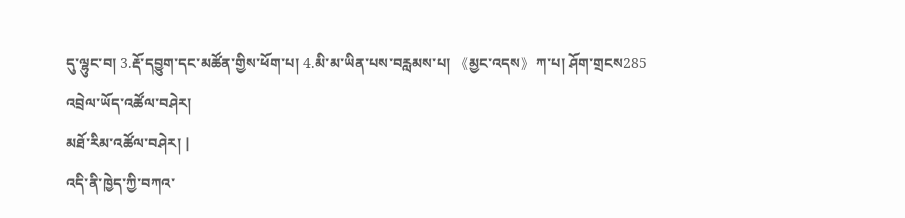དུ་ལྷུང་བ། 3.རྡོ་དབྱུག་དང་མཚོན་གྱིས་ཕོག་པ། 4.མི་མ་ཡིན་པས་བརླམས་པ། 《མྱང་འདས》ཀ་པ། ཤོག་གྲངས285
འབྲེལ་ཡོད་འཚོལ་བཤེར།
མཐོ་རིམ་འཚོལ་བཤེར། |
འདི་ནི་ཁྱེད་ཀྱི་བཀའ་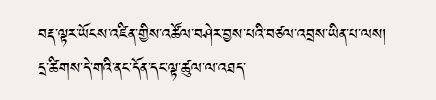བརྡ་ལྟར་ཡོངས་འཛིན་གྱིས་འཚོལ་བཤེར་བྱས་པའི་བཙལ་འབྲས་ཡིན་པ་ལས། དྲ་ཚིགས་དེ་གའི་ནང་དོན་དང་ལྟ་ཚུལ་ལ་འཐད་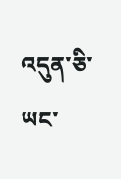འདུན་ཅི་ཡང་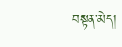བསྟན་མེད།